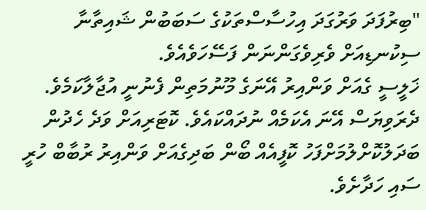"ބިރުފަދަ ވަރުގަދަ އިހުސާސްތަކުގެ ސަބަބުން ޝައިތާނާ ސިކުނޑިއަށް ވެރިވެގަންނަން ފަސޭހަވެއެވެ.
ޚަލީސީ ގެއަށް ވަންއިރު އޭނަގެ މޫނުމަތިން ފެނުނީ އުޖާލާކަމެވެ. ދެރަވިޔަސް އޭނަ އެކަމެއް ނުދައްކައެވެ. ކޮޓަރިއަށް ވަދެ ހެދުން ބަދަލުކޮށްލުމަށްފަހު ކޮފީއެއް ބޯން ބަދިގެއަށް ވަންއިރު ރުބާބް ހުރީ ސައި ހަދާށެވެ.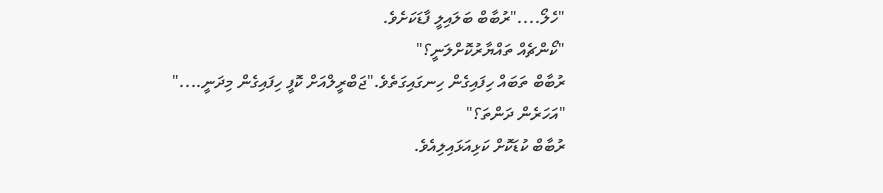"ހެލޯ...."ރުބާބް ބަލައިލީ ފާޑަކަށެވެ.
"ކޯންޗެއް ތައްޔާރުކޮށްލަނީ؟"
ރުބާބް ތަބައް ހިފައިގެން ހިނގައިގަތެވެ."ޖަބްރީލްއަށް ކޮފީ ހިފައިގެން މިދަނީ...."
"އަހަރެން ދަންތަ؟"
ރުބާބް ކުޑަކޮށް ކަޅިއަޅައިލިއެވެ.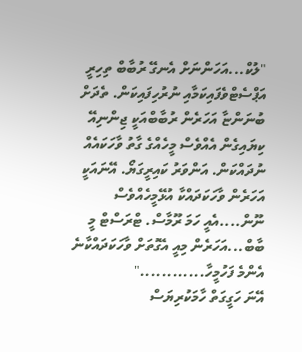"ލުކް...އަހަންނަށް އެނގޭ ރުބާބް ތިހިރީ އަޕްސެޓްވެފައިކަމާއި ނުރުހިފައިކަން. ތެދަށް ބުނަންޏާ އަހަރެން ރުބާބްއަކީ ޖިންނިއޭ ކިޔައިގެން އެއްވެސް މީހެއްގެ ގާތު ވާހަކައެއް ނުދައްކަން. އަންވަރު ކައިރީގަޔޯ. އޭނައަކީ އަހަރެން ވާހަކަދައްކާ އުޅޭމީހެއްވެސް ނޫން....އެއީ ހަމަ ރޫމާސް. ޓްރަސްޓް މީ ބާބް...އަހަރެން މިއީ އެގޮތަށް ވާހަކަދައްކާނެ އެންމެ ފަހުމީހާ............"
އޭނަ ހަގީގަތް ހާމަކުރިޔަސް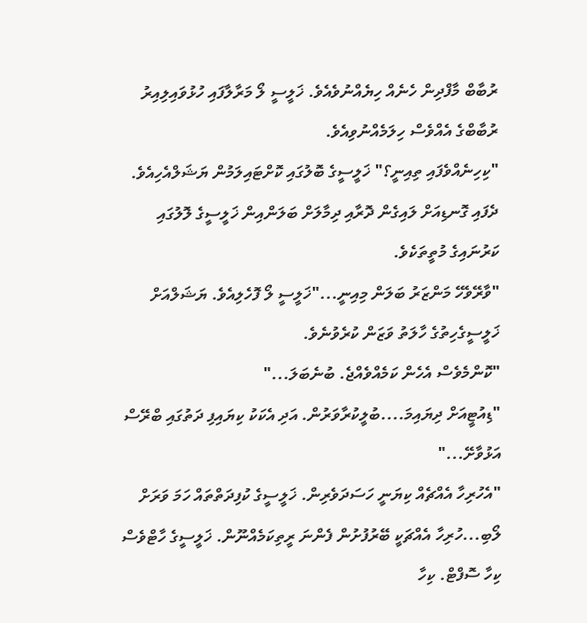ރުބާބް މާފްދިން ހެނެއް ހިޔެއްނުވެއެވެ. ޚަލީސީ ލޯ މަރާލާފައި ހުޅުވައިލިއިރު ރުބާބްގެ އެއްވެސް ހިލަމެއްނުވިއެވެ.
"ކިހިނެއްވެފައި ތިއިނީ؟" ޚަލީސީގެ ބޮލުގައި ކޮށްޓައިލަމުން ޔަޝަލްއެހިއެވެ. ދެފައި ގޮނޑިއަށް ލައިގެން ދޮރާއި ދިމާލަށް ބަލަންއިން ޚަލީސީގެ ލޮލުގައި ކަރުނައިގެ މުތީތަކެވެ.
"ވާރޭވެހޭ މަންޒަރު ބަލަން މިއިނީ..."ޚަލީސީ ލޯ ފޮހެލިއެވެ. ޔަޝަލްއަށް ޚަލީސީގެހިތުގެ ހާލަތު ވަޒަން ކުރެވުނެވެ.
"ކޮންމެވެސް އެހެން ކަމެއްވެއްޖެ. ބުނެބަލަ..."
"ޑިއުޓީއަށް ދިޔައިމަ....ބުލީކުރާވަރުން. އަދި އެކަކު ކިޔައިފި ދަތުގައި ބްރޭސް އަޅުވާށޭ..."
"އެހުރިހާ އެއްޗެއް ކިޔަނީ ހަސަދަވެރިން. ޚަލީސީގެ ކުފިދަތްތައް ހަމަ ވަރަށް ލޯބި...ހުރިހާ އެއްޗަކީ ބޭރުފުށުން ފެންނަ ރީތިކަމެއްނޫން. ޚަލީސީގެ ހާޓްވެސް ކިހާ ސޮފްޓް. ކިހާ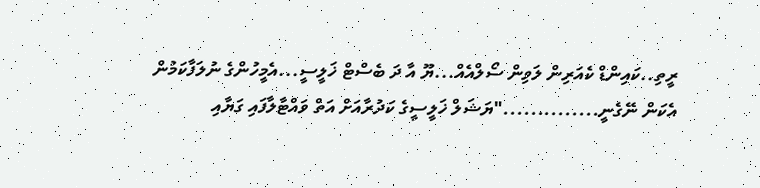ރީތި..ކައިންޑް ކެއަރިން ލަވިން ސޯލްއެއް...ޔޫ އާ ދަ ބެސްޓް ޚަލީސީ...އެމީހުންގެ ނުލަފާކަމުން އެކަން ނޭގެނީ.............."ޔަޝަލް ޚަލީސީގެ ކަދުރާއަށް އަތް ވައްޓާލާފައި ގަޔާއި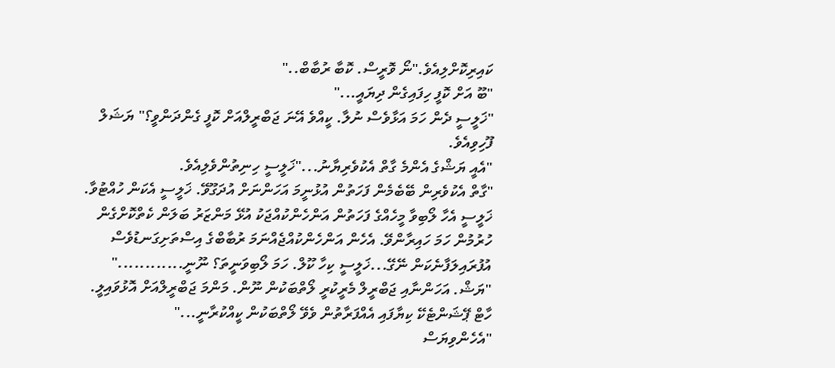ކައިރިކޮށްލިއެވެ."ނޯ ވޮރީސް. ކޮބާ ރުބާބް.."
"ބޫ އަށް ކޮފީ ހިފައިގެން ދިޔައީ..."
"ޚަލީސީ ދެން ހަމަ އަޅާވެސް ނުލާ. ކީއްވެ އޭނަ ޖަބްރީލްއަށް ކޮފީ ގެންދަންވީ؟" ޔަޝަލް ފޫހިވިއެވެ.
"އެއީ ޔަޝްގެ އެންމެ ގާތް އެކުވެރިޔާނު..."ޚަލީސީ ހިނިތުންވެލިއެވެ.
"ގާތް އެކުވެރިން ބޭބެމެން ފަހަތުން އުޅުނީމަ އަހަންނަށް އުދަގޫވޭ. ޚަލީސީ އެކަން ހުއްޓުވާ. ޚަލީސީ އެހާ ލޯބިވާ މީހެއްގެ ފަހަތުން އަންހެންކުއްޖަކު އުޅޭ މަންޒަރު ބަލަން ކެތްކޮށްގެން ހުރުމުން ހަމަ ހައިރާންވޭ. އެހެން އަންހެންކުއްޖެއްނަމަ ރުބާބްގެ އިސްތަށިގަނޑުވެސް އުފުރައިލަފާނެކަން ނޭގޭ...ޚަލީސީ ކިހާ ކޫލް. ހަމަ ލޯބިވަނީތަ؟ ނޫނީ............"
"ޔަޝް. އަހަންނާއި ޖަބްރީލް މެރީކުރީ ލޯތްބަކުން ނޫން. މަންމަ ޖަބްރީލްއަށް އޮޅުވައިލީ. ހާޓް ޕޭޝަންޓެކޭ ކިޔާފައި އެއްފަރާތުން ވެވޭ ލޯތްބަކުން ކީއްކުރާނީ..."
"އެހެންވިޔަސް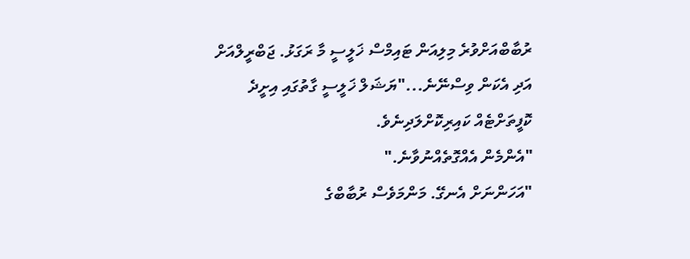ރުބާބްއަށްވުރެ މިލިއަން ޓައިމްސް ޚަލީސީ މާ ރަގަޅު. ޖަބްރީލްއަށް އަދި އެކަން ވިސްނޭނެ..."ޔަޝަލް ޚަލީސީ ގާތުގައި އިށީދެ ކޮފީތަށްޓެއް ކައިރިކޮށްލަދިނެވެ.
"އެންމެން އެއްގޮތެއްނުވާނެ."
"އަހަންނަށް އެނގޭ. މަންމަވެސް ރުބާބްގެ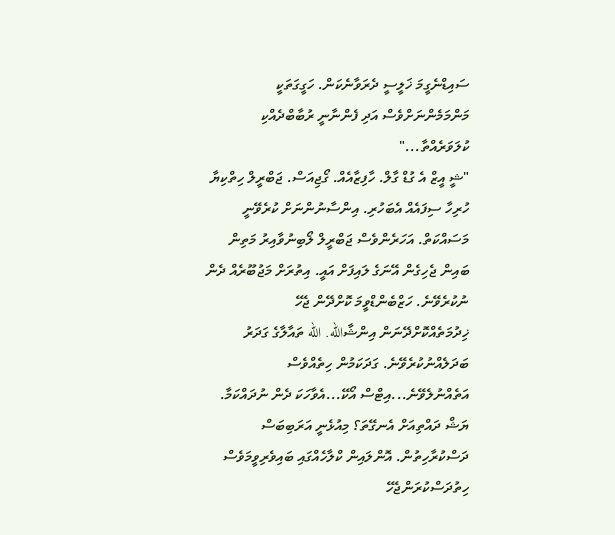ސައިޑްނެގީމަ ޚަލީސީ ދެރަވާނެކަން. ހަގީގަތަކީ މަންމަމެންނަށްވެސް އަދި ފެންނާނީ ރުބާބްދެއްކި ކުލަވަރެއްތާ..."
"ޝީ އީޒް އެ ގުޑް ގާލް. ހާފިޒާއެއް. ގޯޖިއަސް. ޖަބްރީލް ހިތްކިޔާ ހުރިހާ ސިފައެއް އެބަހުރި. އިންސާނުންނަށް ކުރެވޭނީ މަސައްކަތް. އަހަރެންވެސް ޖަބްރީލް ލޯބިނުވާއިރު މަތިން ބައިން ޖެހިގެން އޭނަގެ ލައިފަށް އައީ. އިތުރަށް މަޖުބޫރެއް ދެން ނުކުރެވޭނެ. ހަޒްބެންޑްވީމަ ކޮށްދޭން ޖެހޭ ޚިދުމަތެއްކޮށްދޭނަން އިންޝާالله. الله ތައާލާގެ ގަދަރު ބަދަލެއްނުކުރެވޭނެ. ގަދަކަމުން ހިތެއްވެސް އަތެއްނުލެވޭނެ...އިޓްސް އޯކޭ...އެވާހަކަ ދެން ނުދައްކަމާ. ޔަޝް ދައްތިއަށް އެނގޭތަ؟ މިއުޅެނީ އަރަބިބަސް ދަސްކުރާހިތުން. އޮންލައިން ކްލާހެއްގައި ބައިވެރިވީމަވެސް ހިތުދަސްކުރަންޖެހޭ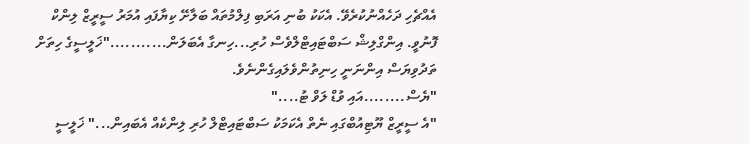އެއްޗެހި ދަހެއްނުކުރެވޭ. އެކަކު ބުނި އަރަބި ފިލްމުތައް ބަލާށޭ ކިޔާފައި އުމަރު ސީރީޒް ލިންކް ފޮނުވީ. އިންގްލިޝް ސަބްޓައިޓްލްވެސް ހުރި...ހިނގާ އެބަލަން..........."ޚަލީސީގެ ހިތަށް ތަދުވިޔަސް އިންނަނީ ހިނިތުންވެލައިގެންނެވެ.
"ޔެސް........އައި ވުޑް ލަވް ޓު...."
"އެ ސީރީޒް ޔޫޓިއުބްގައި ނެތް އެކަމަކު ސަބްޓައިޓްލް ހުރި ލިންކެއް އެބައިން..." ޚަލީސީ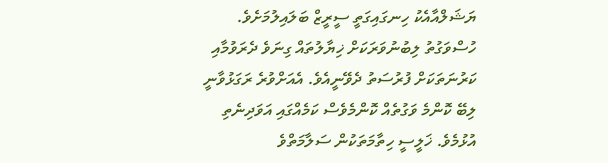ޔަޝަލްއާއެކު ހިނގައިގަތީ ސީރީޒް ބަލައިލުމަށެވެ. ހުސްވަގުތު ލިބުނުވަރަކަށް ޚިޔާލުތައް ގިނަވެ ދެރަވުމާއި ކަރުނަތަކަށް ފުރުސަތު ދެވޭނީއެވެ. އެއަށްވުރެ ރަގަޅުވާނީ ލިބޭ ކޮންމެ ވަގުތެއް ކޮންމެވެސް ކަމެއްގައި އަވަދިނެތި އުޅުމެވެ. ޚަލީސީ ހިތާމަތަކުން ސަލާމަތްވެ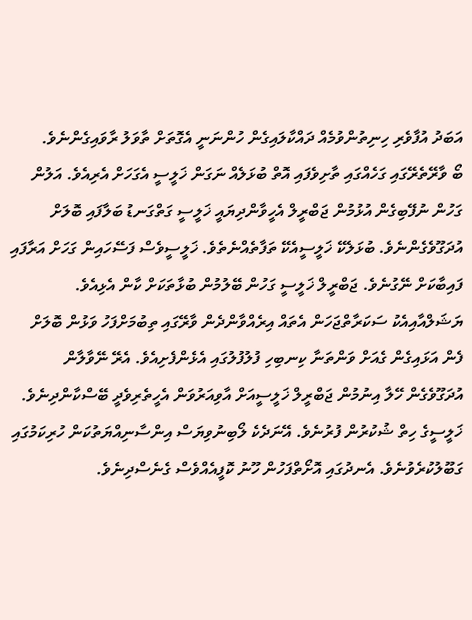އަބަދު އުފާވެރި ހިނިތުންވުމެއް ދައްކާލައިގެން ހުންނަނީ އެގޮތަށް ތާވަލު ރާވައިގެންނެވެ.
ބޯ ވާރޭތެރޭގައި ގަހެއްގައި ތާށިވެފައި އޮތް ބުޅަލެއް ނަގަން ޚަލީސީ އެގަހަށް އެރިއެވެ. އަލުން ގަހުން ނުފޭބިގެން އުޅުމުން ޖަބްރީލް އެހީވާންދިޔައީ ޚަލީސީ ގަތްގަނޑު ބަލާފައި ބޮލަށް އުދަގޫވެގެންނެވެ. ބުޅަލެކޭ ޚަލީސީއެކޭ ތަފާތެއްނެތެވެ. ޚަލީސީވެސް ފަސޭހައިން ގަހަށް އަރާފައި ފައިބާކަށް ނޭގުނެވެ. ޖަބްރީލް ޚަލީސީ ގަހުން ބޭލުމުން ބުޅާތަކަށް ކާން އެޅިއެވެ. ޔަޝަލްއާއިއެކު ސަކަރާތްޖަހަން އެތައް އިރެއްވާންދެން ވާރޭގައި ތިބުމަށްފަހު ވަޅުން ބޮލަށް ފެން އަޅައިގެން ގެއަށް ވަންތަނާ ކިނބިހި ފުލުފުލުގައި އެޅެންފެށިއެވެ. އެރޭ ނޭވާލާން އުދަގޫވެގެން ހޭލާ އިނުމުން ޖަބްރީލް ޚަލީސީއަށް އާވިއަރުވަން އެހީތެރިވެދީ ބޭސްކާންދިނެވެ. ޚަލީސީގެ ހިތް ޝުކުރުން ފުރުނެވެ. އޭނަދެކެ ލޯބިނުވިޔަސް އިންސާނިއްޔަތުކަން ހުރިކަމުގައި ގަބޫލުކުރެވުނެވެ. އެނދުގައި އޮށޯތްފަހުން ހޫނު ކޮފީއެއްވެސް ގެނެސްދިނެވެ.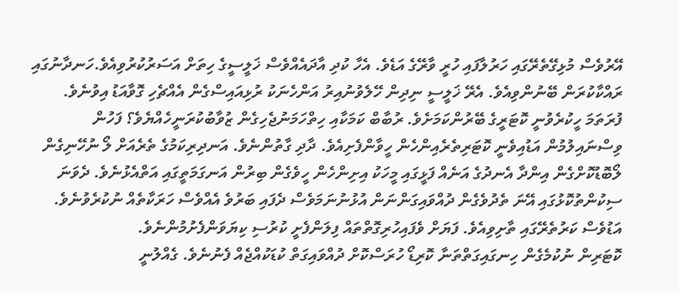އޭރުވެސް މުޅިގޭތެރޭގައި ހަރުލާފައި ހުރީ ވާރޭގެ އަޑެވެ. އެހާ ކުދި އާދައެއްވެސް ޚަލީސީގެ ހިތަށް އަސަރުކުރުވިއެވެ.ހަނދާނުގައި ރައްކާކުރަން ބޭނުންވިއެވެ. އެރޭ ޚަލީސީ ނިދިން ހޭލެވުނުއިރު އަންހެނަކު ރުޅިއައިސްގެން އެއްޗެހި ގޮވާއަޑު އިވުނެވެ. ފުރަތަމަ ހީކުރެވުނީ ކޮޓަރީގެ ބޭރުންކަމަށެވެ. ރުބާބް ކަމަކާއި ހިތްހަމަނުޖެހިގެން ޒުވާބުކުރަނީހެއްޔެވެ؟ ފަހުން ވިސްނައިލުމުން އަޑުއިވެނީ ކޮޓަރިތެރެއިންހެން ހީވާންފެށިއެވެ. ދާދި ގާތުންނެވެ. އަނދިރިކަމުގެ ތެރެއަށް ލޯ ނުހޭނިގެން ލޯބޮޑުކޮށްގެން އިންދާ އެނދުގެ އަނެއް ފަޅީގައި މީހަކު އިށިންހެން ހީވެގެން ބިރުން އަނގަމަތީގައި އަތްއެޅުނެވެ. ދެވަނަ ސިކުންތުކޮޅުގައި އޭނަ ތެދުވެގެން ދުއްވައިގަންނަން އުޅުނުނަމަވެސް ދެފައި ބަރުވެ އެއްވެސް ހަރަކާތެއް ނުކުރެވުނެވެ. އަޑުވެސް ކަރުތެރޭގައި ތާށިވިއެވެ. ފަޔަށް ވެފައިހުރިގޮތްތައް ފިލަންފެށީ ކުރުސި ކިޔަވަންފެށުމުންނެވެ.
ކޮޓަރިން ނުކުމެގެން ހިނގައިގަތްތަނާ ކޮރިޑޯ ހުރަސްކޮށް ދުއްވައިގަތް ކުޑަކުއްޖެއް ފެނުނެވެ. ގެއްލުނީ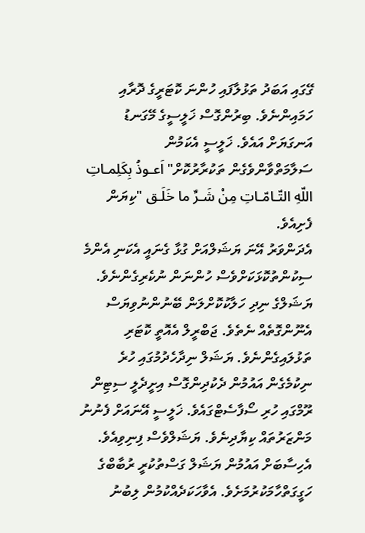ގޭގައި އަބަދު ތަޅުލާފައި ހުންނަ ކޮޓަރީގެ ދޮރާއި ހަމައިންނެވެ. ބިރުންގޮސް ޚަލީސީގެ މޭގަނޑު އަނގަޔަށް އައެވެ. ޚަލީސީ އެކަމުން ސަލާމަތްވާންވެގެން ތަކުރާރުކޮށް"اَعـوذُ بِكَلِمـاتِ اللّهِ التّـامّـاتِ مِنْ شَـرِّ ما خَلَـق "ކިޔަން ފެށިއެވެ.
އެދަންވަރު އޭނަ ޔަޝަލްއަށް ގުޅާ ގެނައީ އެކަނި އެންމެ ސިކުންތުކޮޅަކަށްވެސް ހުންނަން ނުކެރިގެންނެވެ. ޔަޝަލްގެ ނިދި ހަލާކުކޮށްލަން ބޭނުންނުވިޔަސް އެނޫންގޮތެއް ނެތެވެ. ޖަބްރީލް އެއޮތީ ކޮޓަރި ތަޅުލައިގެންނެވެ. ޔަޝަލް ނިދާހެދުމުގައި ހުރެ ނިކުމެގެން އައުމުން ދެކުދިންގޮސް އިށީދެލީ ސިޓިން ރޫމްގައި ހުރި ސޯފާސެޓްގައެވެ. ޚަލީސީ އޭނައަށް ފެނުނު މަންޒަރުތައް ކިޔާދިނެވެ. ޔަޝަލްވެސް ފިނިވިއެވެ. އެހިސާބަށް އައުމުން ޔަޝަލް ގަސްތުކުރީ ރުބާބްގެ ހަގީގަތްހާމަކުރުމަށެވެ. އެވާހަކަދެއްކުމުން ލިބުނު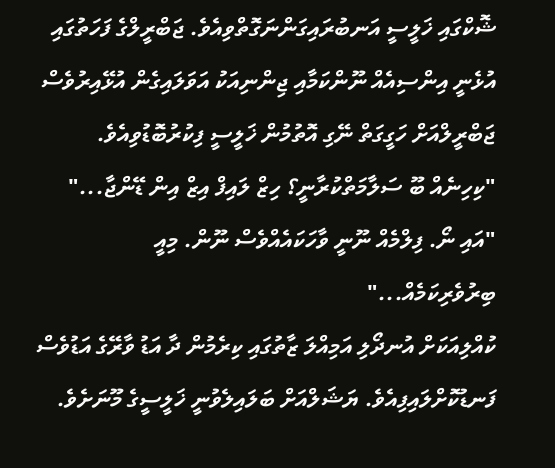ޝޮކްގައި ޚަލީސީ އަނބުރައިގަންނަގޮތްވިއެވެ. ޖަބްރީލްގެ ފަހަތުގައި އުޅެނީ އިންސިއެއް ނޫންކަމާއި ޖިންނިއަކު އަވަލައިގެން އުޅޭއިރުވެސް ޖަބްރީލްއަށް ހަގީގަތް ނޭގި އޮތުމުން ޚަލީސީ ފިކުރުބޮޑުވިއެވެ.
"ކިހިނެއް ބޫ ސަލާމަތްކުރާނީ؟ ހިޒް ލައިފް އިޒް އިން ޑޭންޖާ..."
"އައި ނޯ. ފިލްމެއް ނޫނީ ވާހަކައެއްވެސް ނޫން. މިއީ ބިރުވެރިކަމެއް..."
ކުއްލިއަކަށް އުނދޯލި އަމިއްލަ ޒާތުގައި ކިރެމުން ދާ އަޑު ވާރޭގެ އަޑުވެސް ފަނޑުކޮށްލައިފިއެވެ. ޔަޝަލްއަށް ބަލައިލެވުނީ ޚަލީސީގެ މޫނަށެވެ.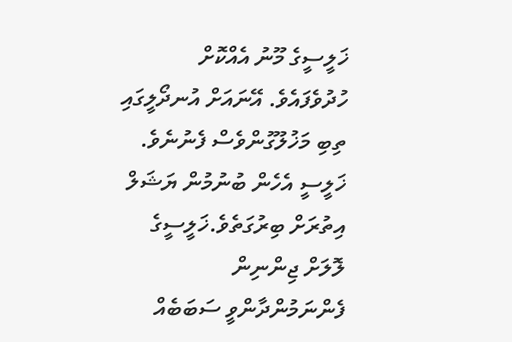ޚަލީސީގެ މޫނު އެއްކޮށް ހުދުވެފައެވެ. އޭނައަށް އުނދޯލީގައި ތިބި މަޚުލޫގުންވެސް ފެނުނެވެ. ޚަލީސީ އެހެން ބުނުމުން ޔަޝަލް އިތުރަށް ބިރުގަތެވެ.ޚަލީސީގެ ލޮލަށް ޖިންނިން ފެންނަމުންދާންވީ ސަބަބެއް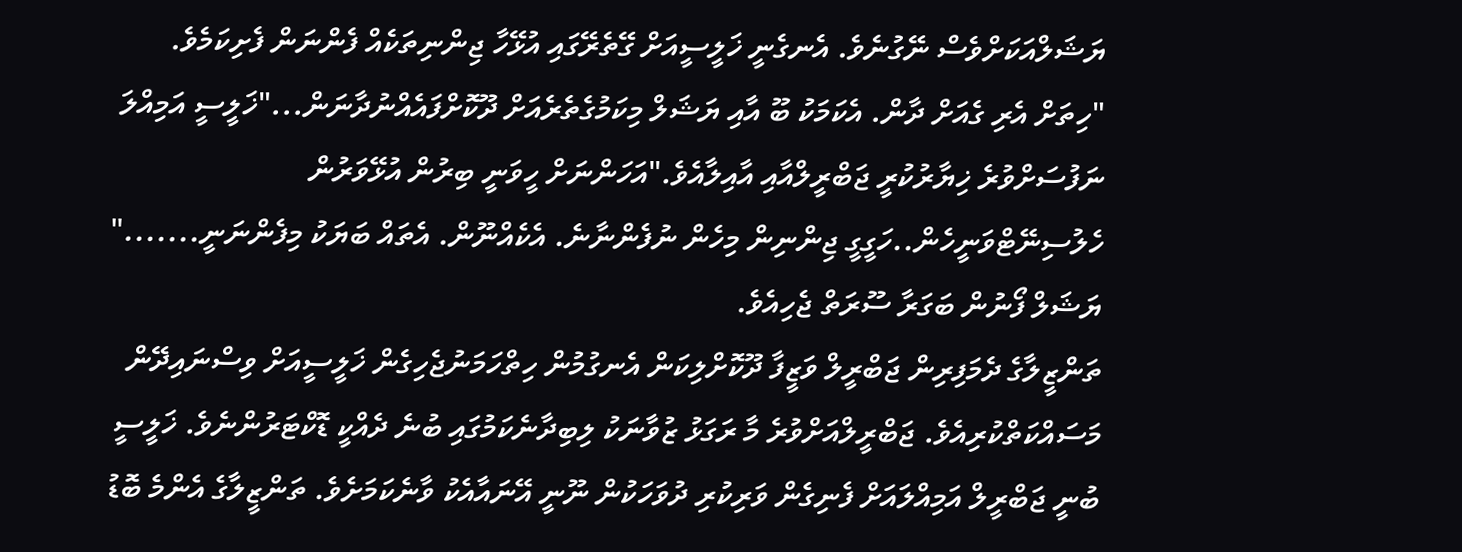ޔަޝަލްއަކަށްވެސް ނޭގުނެވެ. އެނގެނީ ޚަލީސީއަށް ގޭތެރޭގައި އުޅޭހާ ޖިންނިތަކެއް ފެންނަން ފެށިކަމެވެ.
"ހިތަށް އެރި ގެއަށް ދާން. އެކަމަކު ބޫ އާއި ޔަޝަލް މިކަމުގެތެރެއަށް ދޫކޮށްފައެއްނުދާނަން..."ޚަލީސީ އަމިއްލަ ނަފުސަށްވުރެ ޚިޔާރުކުރީ ޖަބްރީލްއާއި އާއިލާއެވެ."އަހަންނަށް ހީވަނީ ބިރުން އުޅޭވަރުން ހެލުސިނޭޓްވަނީހެން..ހަގީގީ ޖިންނިން މިހެން ނުފެންނާނެ. އެކެއްނޫން. އެތައް ބަޔަކު މިފެންނަނީ......."
ޔަޝަލް ފޯނުން ބަގަރާ ސޫރަތް ޖެހިއެވެ.
ތަންޒީލާގެ ދެމަފިރިން ޖަބްރީލް ވަޒީފާ ދޫކޮށްލިކަން އެނގުމުން ހިތްހަމަނުޖެހިގެން ޚަލީސީއަށް ވިސްނައިދޭން މަސައްކަތްކުރިއެވެ. ޖަބްރީލްއަށްވުރެ މާ ރަގަޅު ޒުވާނަކު ލިބިދާނެކަމުގައި ބުނެ ދެއްކީ ޑޮކްޓަރުންނެވެ. ޚަލީސީ ބުނީ ޖަބްރީލް އަމިއްލައަށް ފެނިގެން ވަރިކުރި ދުވަހަކުން ނޫނީ އޭނައާއެކު ވާނެކަމަށެވެ. ތަންޒީލާގެ އެންމެ ބޮޑު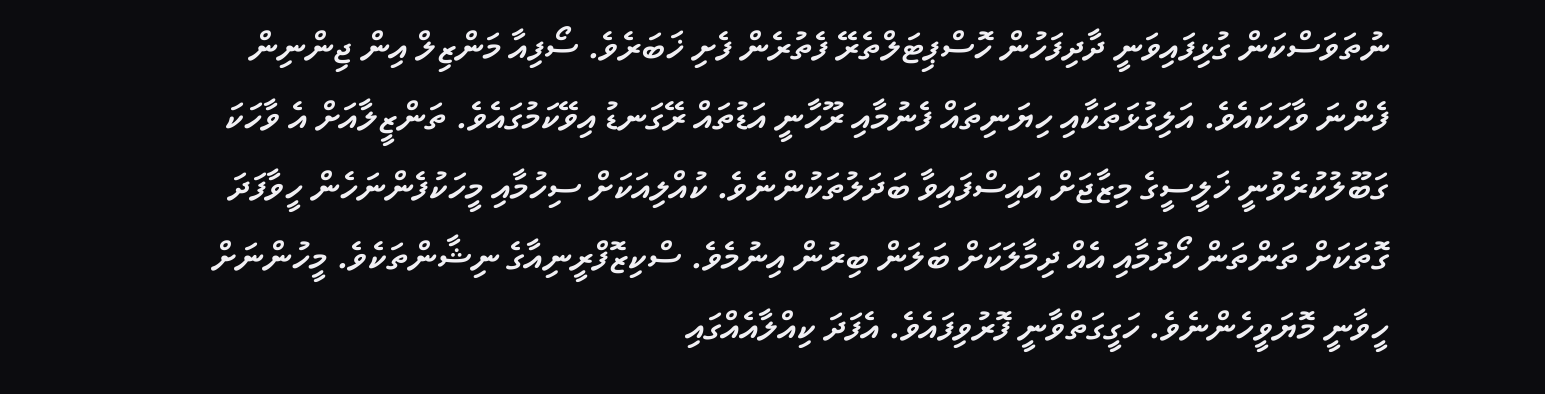ނުތަވަސްކަން ގުޅިފައިވަނީ ދާދިފަހުން ހޮސްޕިޓަލްތެރޭ ފެތުރެން ފެށި ޚަބަރެވެ. ސޯފިއާ މަންޒިލް އިން ޖިންނިން ފެންނަ ވާހަކައެވެ. އަލިގުޅަތަކާއި ހިޔަނިތައް ފެނުމާއި ރޫހާނީ އަޑުތައް ރޭގަނޑު އިވޭކަމުގައެވެ. ތަންޒީލާއަށް އެ ވާހަކަ ގަބޫލުކުރެވުނީ ޚަލީސީގެ މިޒާޖަށް އައިސްފައިވާ ބަދަލުތަކުންނެވެ. ކުއްލިއަކަށް ސިހުމާއި މީހަކުފެންނަހެން ހީވާފަދަ ގޮތަކަށް ތަންތަން ހޯދުމާއި އެއް ދިމާލަކަށް ބަލަން ބިރުން އިނުމެވެ. ސްކިޒޮފްރީނިއާގެ ނިޝާންތަކެވެ. މީހުންނަށް ހީވާނީ މޮޔަވީހެންނެވެ. ހަގީގަތްވާނީ ފޮރުވިފައެވެ. އެފަދަ ކިއްލާއެއްގައި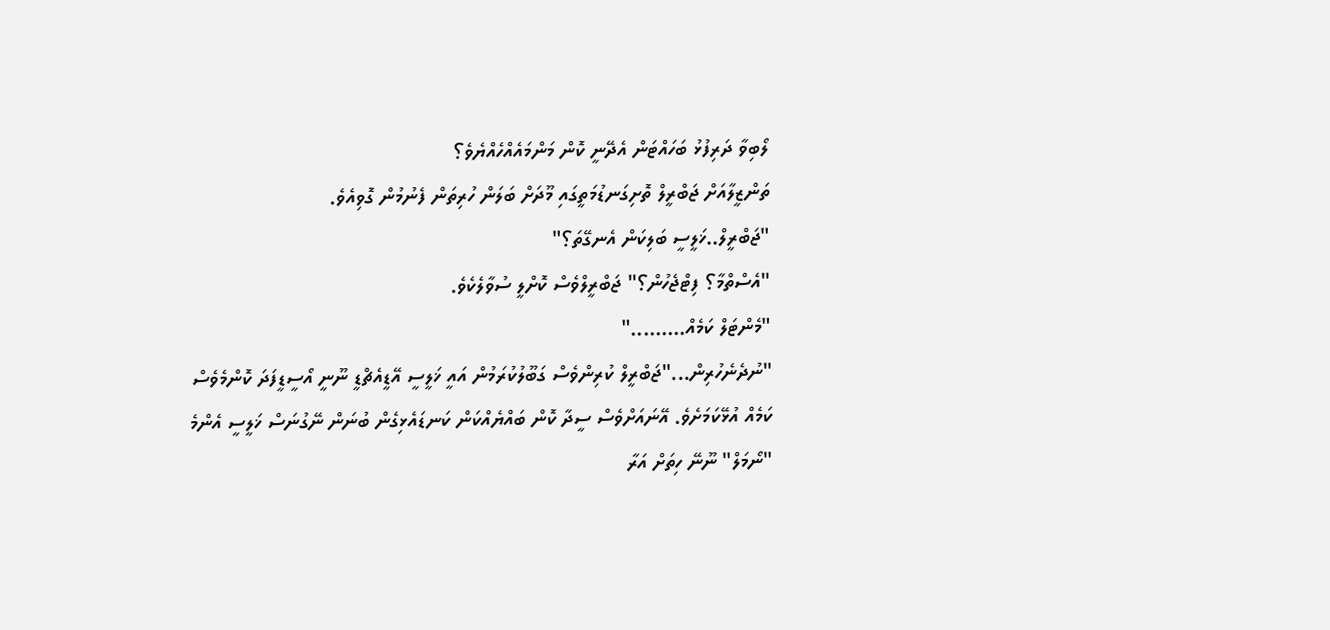ލޯބިވާ ދަރިފުޅު ބަހައްޓަން އެދޭނީ ކޮން މަންމައެއްހެއްޔެވެ؟
ތަންޒީލާއަށް ޖަބްރީލް ތޮށިގަނޑުމަތީގައި މޫދަށް ބަލަން ހުރިތަން ފެނުމުން ގޮވިއެވެ.
"ޖަބްރީލް..ޚަލީސީ ބަލިކަން އެނގޭތަ؟"
"އެސްތްމާ؟ ފިޓްޖެހުން؟" ޖަބްރީލްވެސް ކޮށްލީ ސުވާލެކެވެ.
"މެންޓަލް ކަމެއް........."
"ނުދެނެހުރިން..."ޖަބްރީލް ކުރިންވެސް ގަބޫލުކުރަމުން އައީ ޚަލީސީ އޭޑީއެޗްޑީ ނޫނީ އޯސީޑީފަދަ ކޮންމެވެސް ކަމެއް އުޅޭކަމަށެވެ. އޭނައަށްވެސް ސީދާ ކޮން ބައްޔެއްކަން ކަނޑައެޅިގެން ބުނަން ނޭގުނަސް ޚަލީސީ އެންމެ "ނޯމަލް" ނޫނޭ ހިތަށް އަރާ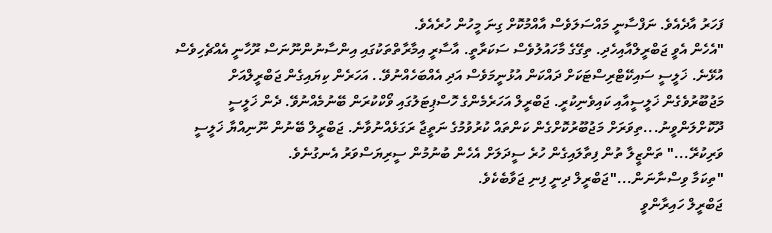ފަހަރު އާދެއެވެ. ނަފްސާނީ މައްސަލަވެސް އާއްމުކޮށް ގިނަ މީހުން ހުރެއެވެ.
"އެހެން އެވީ ޖަބްރީލްއާއިހެދި. ތިގޭގެ މާހައުލުވެސް ސަކަރާތީ. އާސާރީ އިމާރާތްތަކުގައި އިންސާނުންނޫނަސް ރޫހާނީ އެއްޗެހިވެސް އުޅޭނެ. ޚަލީސީ ސައިކޭޓްރިސްޓަކަށް ދައްކަން އުޅުނީމަވެސް އަދި އެއްބަހެއްނުވޭ.. އަހަރެން ކިޔައިގެން ޖަބްރީލްއަށް މަޖުބޫރުވެގެން ޚަލީސީއާއި ކައިވެނިކުރީ. ޖަބްރީލް އަހަރެމެންގެ ހޮސްޕިޓަލުގައި ވޯކްކުރަން ބޭނުމެއްނުވޭ. ދެން ޚަލީސީ ދޫކޮށްލަންވީނު...ތިވަރަށް މަޖުބޫރުކޮށްގެން ކަންތައް ކުރުވުމުގެ ނަތީޖާ ރަގަޅެއްނުވާނެ. ޖަބްރީލް ބޭނުން ނޫނިއްޔާ ޚަލީސީ ވަރިކުރޭ..." ތަންޒީލާ ތުން ފިތާލައިގެން ހުރެ ސީދަލަށް އެހެން ބުނުމުން ސީރިޔަސްވަރު އެނގުނެވެ.
"ތިކަމާ ވިސްނާނަން..."ޖަބްރީލް ދިނީ ފިނި ޖަވާބެކެވެ.
ޖަބްރީލް ހައިރާންވީ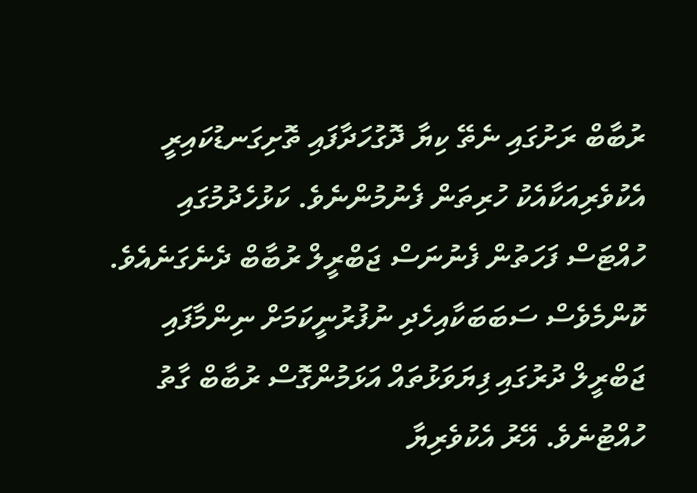ރުބާބް ރަށުގައި ނެތޭ ކިޔާ ދޮގުހަދާފައި ތޮށިގަނޑުކައިރީ އެކުވެރިއަކާއެކު ހުރިތަން ފެނުމުންނެވެ. ކަޅުހެދުމުގައި ހުއްޓަސް ފަހަތުން ފެނުނަސް ޖަބްރީލް ރުބާބް ދެނެގަނެއެވެ. ކޮންމެވެސް ސަބަބަކާއިހެދި ނުފުރުނީކަމަށް ނިންމާފައި ޖަބްރީލް ދުރުގައި ފިޔަވަޅުތައް އަޅަމުންގޮސް ރުބާބް ގާތު ހުއްޓުނެވެ. އޭރު އެކުވެރިޔާ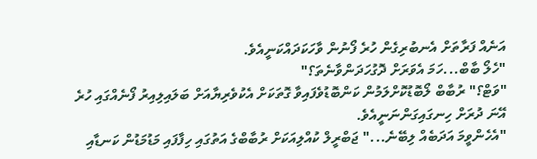އަނެއް ފަރާތަށް އެނބުރިގެން ހުރެ ފޯނުން ވާހަކަދައްކަނީއެވެ.
"ހެލޯ ބާބް...ހަމަ އެވަރަށް ދޮގުހަދަންވާނެތަ؟"
"ވަޓް؟" ރުބާބް ލޯބޮޑުކޮށްލަމުން ކަންބޮޑުވެފައިވާ ގޮތަކަށް އެކުވެރިޔާއަށް ބަލައިލިއިރު ފޯނެއްގައި ހުރެ އޭނަ ދުރަށް ހިނގައިގަންނަނީއެވެ.
"އެހެންވީމަ އަދަބެއް ލިބޭނެ..." ޖަބްރީލް ކުއްލިއަކަށް ރުބާބްގެ އަތުގައި ހިފާފައި މަޑުމަޑުން ކަނޑާއި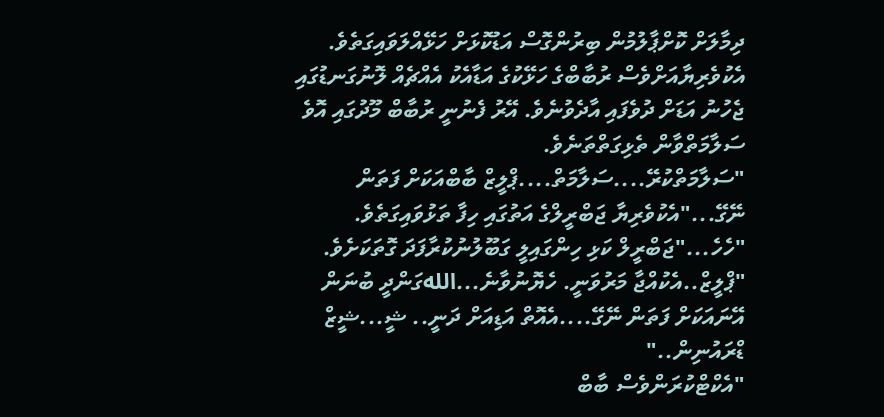ދިމާލަށް ކޮށްޕާލުމުން ބިރުންގޮސް އަޑުކޮޅަށް ހަޅޭއްލަވައިގަތެވެ. އެކުވެރިޔާއަށްވެސް ރުބާބްގެ ހަޅޭކުގެ އަޑާއެކު އެއްޗެއް ލޮނުގަނޑުގައި ޖެހުނު އަޑަށް ދުވެފައި އާދެވުނެވެ. އޭރު ފެނުނީ ރުބާބް މޫދުގައި އޮވެ ސަލާމަތްވާން ތެޅިގަތްތަނެވެ.
"ސަލާމަތްކުރޭ....ސަލާމަތް....ޕްލީޒް ބާބްއަކަށް ފަތަން ނޭގޭ..."އެކުވެރިޔާ ޖަބްރީލްގެ އަތުގައި ހިފާ ތަޅުވައިގަތެވެ.
"ހެހެ..."ޖަބްރީލް ކަޅި ހިންގައިލީ ގަބޫލުނުކުރާފަދަ ގޮތަކަށެވެ.
"ޕްލީޒް..އެކުއްޖާ މަރުވަނީ. ހެޔޮނުވާނެ...اللهގަންދީ ބުނަން އޭނައަކަށް ފަތަން ނޭގޭ....އެއޮތް އަޑިއަށް ދަނީ.. ޝީ...ޝީޒް ޑްރައުނިން.."
"އެކްޓްކުރަންވެސް ބާބް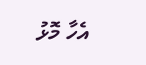އެހާ މޮޅު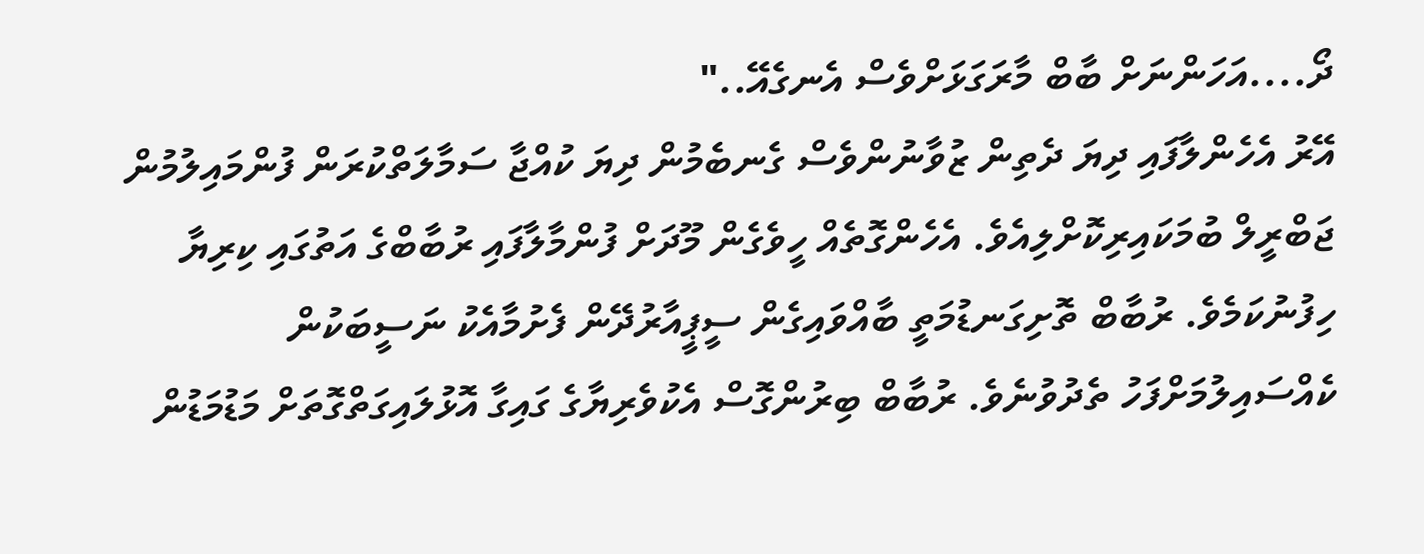ދޯ....އަހަންނަށް ބާބް މާރަގަޅަށްވެސް އެނގެއޭ.."
އޭރު އެހެންލާފައި ދިޔަ ދެތިން ޒުވާނުންވެސް ގެނބެމުން ދިޔަ ކުއްޖާ ސަމާލަތްކުރަން ފުންމައިލުމުން ޖަބްރީލް ބުމަކައިރިކޮށްލިއެވެ. އެހެންގޮތެއް ހީވެގެން މޫދަށް ފުންމާލާފައި ރުބާބްގެ އަތުގައި ކިރިޔާ ހިފުނުކަމެވެ. ރުބާބް ތޮށިގަނޑުމަތީ ބާއްވައިގެން ސީޕީއާރުދޭން ފެށުމާއެކު ނަސީބަކުން ކެއްސައިލުމަށްފަހު ތެދުވުނެވެ. ރުބާބް ބިރުންގޮސް އެކުވެރިޔާގެ ގައިގާ އޮޅުލައިގަތްގޮތަށް މަޑުމަޑުން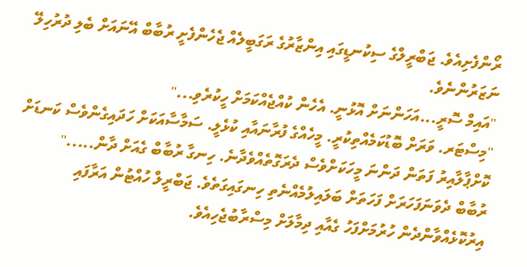ރޯންފެށިއެވެ. ޖަބްރީލްގެ ސިކުނޑީގައި އިންޒާރުގެ ރަގަބީލެއް ޖެހެންފެށީ ރުބާބް އޭނައަށް ބެލި ދުރުހިލޭ ނަޒަރުންނެވެ.
"އައިމް ސޮރީ...އަހަންނަށް އޮޅުނީ. އެހެން ކުއްޖެއްކަމަށް ހީކުރެވި..."
"މިސްޓަރ. ވަރަށް ބޮޑުކަމެއްތިކުރީ. މީހެއްގެ ފުރާނައާއި ކުޅެލީ. ސަމާސާއަކަށް ހަދައިގެންވެސް ކަނޑަށް ކޮށްޕާލާއިރު ފަތަން ދަންނަ މީހަކަށްވެސް ދެރަގޮތެއްވެދާނެ. ހިނގާ ރުބާބް ގެއަށް ދާން....."
ރުބާބް ދެވަނަފަހަރަށް ފަހަތަށް ބަލައިލުމެއްނެތި ހިނގައިގަތެވެ. ޖަބްރީލް ހުއްޓުން އަރާފައި އިރުކޮޅެއްވާންދެން ހުރުމަށްފަހު ގެއާއި ދިމާލަށް މިސްރާބުޖެހިއެވެ.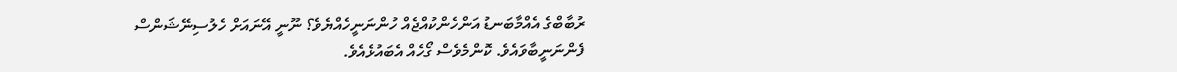ރުބާބްގެ އެއްމާބަނޑު އަންހެންކުއްޖެއް ހުންނަނީހެއްޔެވެ؟ ނޫނީ އޭނައަށް ހެލުސިނޭޝަންސް ފެންނަނީބާވައެވެ. ކޮންމެވެސް ގޯހެއް އެބައުޅެއެވެ.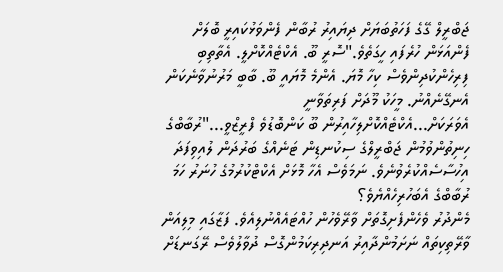ޖަބްރީލް ގޭގެ ފަހަތުބަޔަށް ދިޔައިރު ރުބާން ފެންވަޅުކައިރީ ބޮލަށް ފެންއަޅަން ހުރެފައި ހީގަތެވެ."ސޮރީ ބޫ. އެކްޓެއްކޮށްލީ. އެތާތިބި ފިރިހެންކުދިންވެސް ކިހާ މޮޔަ. އެންމެ މޮޔައީ ބޫ. ބާބީ މަރުނުވާނެކަން އެނގޭނެއްނު. މީހަކު މޫދަށް ފަރިތަވާނީ އެވަރަކަށް...އެކްޓެއްކޮށްލިހާއިރުން ބޫ ކަންބޮޑުވެ ފްރީޒްވީ..."ރުބާބްގެ ހިނިތުންވުމުން ޖަބްރީލްގެ ސިކުނޑިން ޓަނެއްގެ ބަރުދަން ލުއިވިފަދަ އިހުސާސެއްކުރެވުނެވެ. ނަމަވެސް އެހާ މޮޅަށް އެކްޓްކުރުމުގެ ހުނަރު ހަމަ ރުބާބްގެ އެބަހުރިހެއްޔެވެ؟
މެންދުރު ވެހެންފެށިގޮތަށް ވާރޭވެހުން ހުއްޓައެއްނުލިއެވެ. ފަޒާގައި މިލިއަން ވާރޭތިކިތައް ނަށަމުންދާއިރު އަނދިރިކަމުންގޮސް ދުވާލުވެސް ރޭގަނޑަށް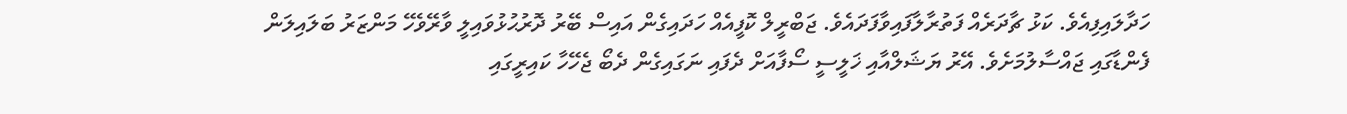ހަދާލައިފިއެވެ. ކަޅު ޗާދަރެއް ފަތުރާލާފައިވާފަދައެވެ. ޖަބްރީލް ކޮފީއެއް ހަދައިގެން އައިސް ބޭރު ދޮރުޙުޅުވައިލީ ވާރޭވެހޭ މަންޒަރު ބަލައިލަން ފެންޑާގައި ޖައްސާލުމަށެވެ. އޭރު ޔަޝަލްއާއި ޚަލީސީ ސޯފާއަށް ދެފައި ނަގައިގެން ދެބޯ ޖެހޭހާ ކައިރީގައި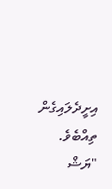އިށީދެލައިގެން ތިއްބެވެ.
"ޔަޝް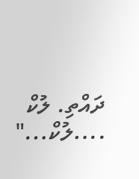ދައްތި. ލުކް ....ލުކް..."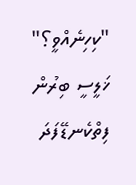"ކިހިނެއްވީ؟" ޚަލީސީ ބިރުން ފިތްކެނޑޭފަދަ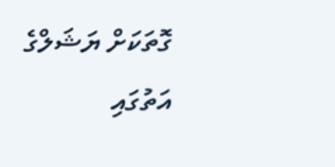ގޮތަކަށް ޔަޝަލްގެ އަތުގައި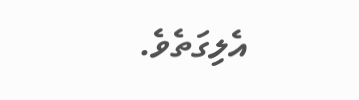އެލިގަތެވެ.